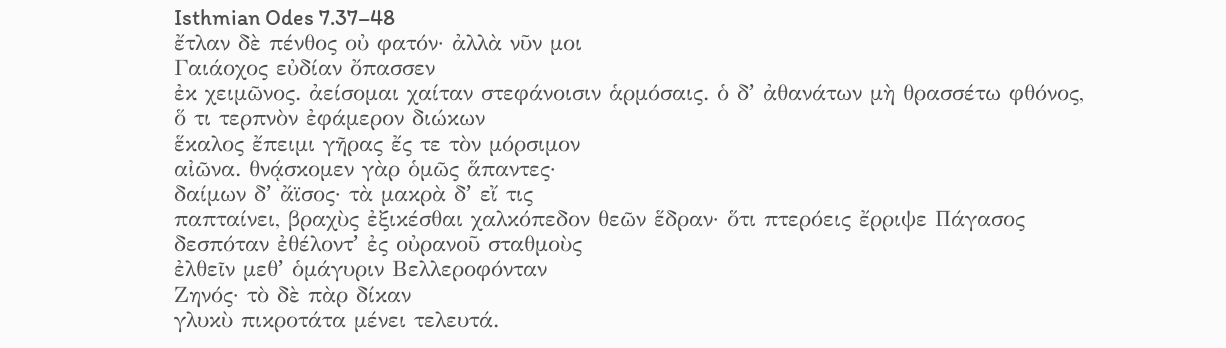Isthmian Odes 7.37–48
ἔτλαν δὲ πένθος οὐ φατόν· ἀλλὰ νῦν μοι
Γαιάοχος εὐδίαν ὄπασσεν
ἐκ χειμῶνος. ἀείσομαι χαίταν στεφάνοισιν ἁρμόσαις. ὁ δʼ ἀθανάτων μὴ θρασσέτω φθόνος,
ὅ τι τερπνὸν ἐφάμερον διώκων
ἕκαλος ἔπειμι γῆρας ἔς τε τὸν μόρσιμον
αἰῶνα. θνᾴσκομεν γὰρ ὁμῶς ἅπαντες·
δαίμων δʼ ἄϊσος· τὰ μακρὰ δʼ εἴ τις
παπταίνει, βραχὺς ἐξικέσθαι χαλκόπεδον θεῶν ἕδραν· ὅτι πτερόεις ἔρριψε Πάγασος
δεσπόταν ἐθέλοντʼ ἐς οὐρανοῦ σταθμοὺς
ἐλθεῖν μεθʼ ὁμάγυριν Βελλεροφόνταν
Ζηνός· τὸ δὲ πὰρ δίκαν
γλυκὺ πικροτάτα μένει τελευτά.